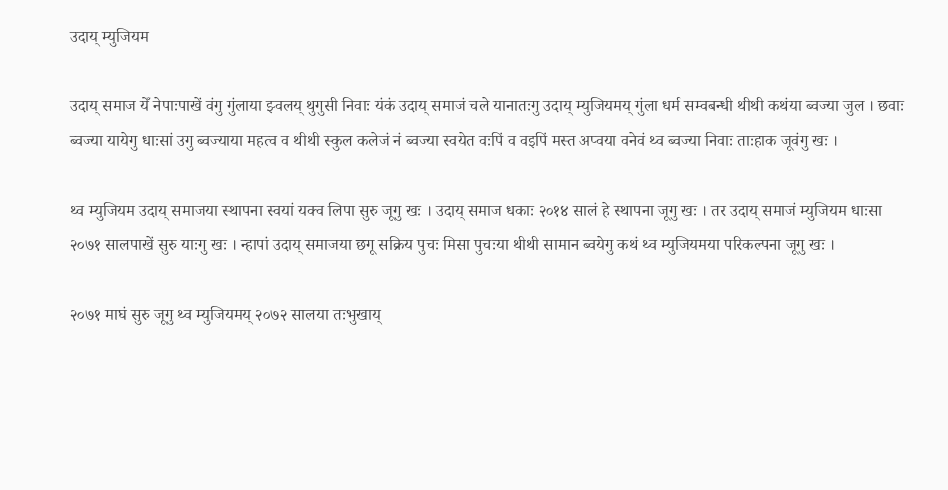उदाय् म्युजियम

उदाय् समाज येँ नेपाःपाखें वंगु गुंलाया झ्वलय् थुगुसी निवाः यंकं उदाय् समाजं चले यानातःगु उदाय् म्युजियमय् गुंला धर्म सम्वबन्धी थीथी कथंया ब्वज्या जुल । छवाः ब्वज्या यायेगु धाःसां उगु ब्वज्याया महत्व व थीथी स्कुल कलेजं नं ब्वज्या स्वयेत वःपिं व वइपिं मस्त अप्वया वनेवं थ्व ब्वज्या निवाः ताःहाक जूवंगु खः ।

थ्व म्युजियम उदाय् समाजया स्थापना स्वयां यक्व लिपा सुरु जूगु खः । उदाय् समाज धकाः २०१४ सालं हे स्थापना जूगु खः । तर उदाय् समाजं म्युजियम धाःसा २०७१ सालपाखें सुरु याःगु खः । न्हापां उदाय् समाजया छगू सक्रिय पुचः मिसा पुचःया थीथी सामान ब्वयेगु कथं थ्व म्युजियमया परिकल्पना जूगु खः ।

२०७१ माघं सुरु जूगु थ्व म्युजियमय् २०७२ सालया तःभुखाय्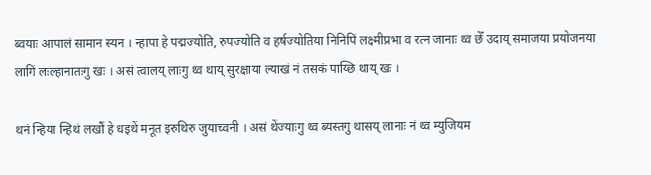ब्वयाः आपालं सामान स्यन । न्हापा हे पद्मज्योति, रुपज्योति व हर्षज्योतिया निनिपिं लक्ष्मीप्रभा व रत्न जानाः थ्व छेँ उदाय् समाजया प्रयोजनया लागिं लःल्हानातःगु खः । असं त्वालय् लाःगु थ्व थाय् सुरक्षाया ल्याखं नं तसकं पाय्छि थाय् खः ।

थनं न्हिया न्हिथं लखौं हे धइथें मनूत इरुथिरु जुयाच्वनी । असं थेंज्याःगु थ्व ब्यस्तगु थासय् लानाः नं थ्व म्युजियम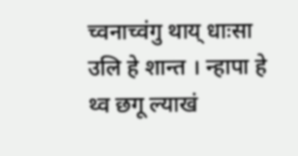च्वनाच्वंगु थाय् धाःसा उलि हे शान्त । न्हापा हे थ्व छगू ल्याखं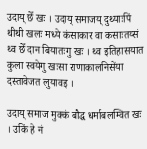उदाय् छेँ खः । उदाय् समाजय् दुथ्याःपिं थीथी खलः मध्ये कंसाकार वा कसाःतय्सं थ्व छेँ दान बियातःगु खः । थ्व इतिहासयात कुला स्वयेगु खःसा राणाकालनिसेंया दस्तावेजत लुयावइ ।

उदाय् समाज मुक्कं बौद्ध धर्माबलम्वित खः । उकिं हे नं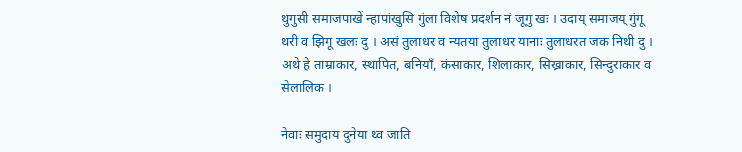थुगुसी समाजपाखें न्हापांखुसि गुंला विशेष प्रदर्शन नं जूगु खः । उदाय् समाजय् गुंगू थरी व झिगू खलः दु । असं तुलाधर व न्यतया तुलाधर यानाः तुलाधरत जक निथी दु । अथे हे ताम्राकार, स्थापित, बनियाँ, कंसाकार, शिलाकार, सिख्राकार, सिन्दुराकार व सेलालिक ।

नेवाः समुदाय दुनेया थ्व जाति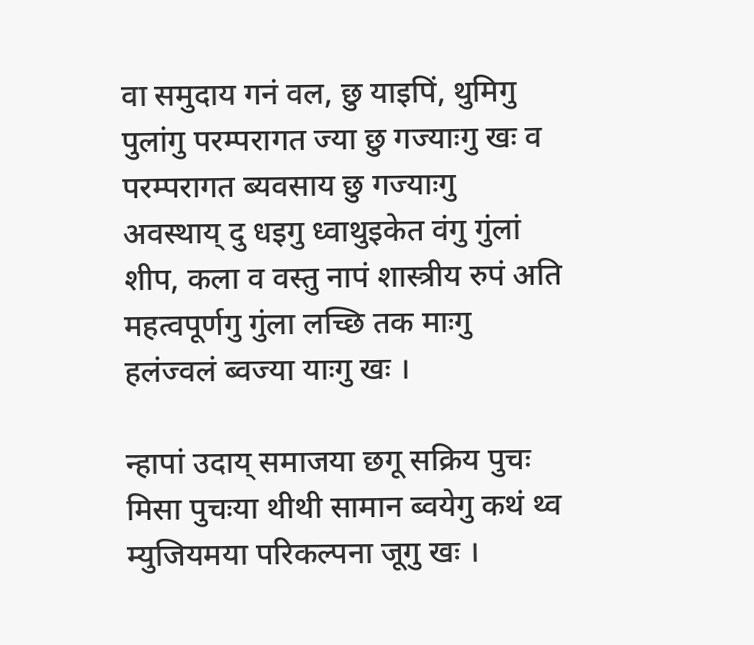वा समुदाय गनं वल, छु याइपिं, थुमिगु पुलांगु परम्परागत ज्या छु गज्याःगु खः व परम्परागत ब्यवसाय छु गज्याःगु अवस्थाय् दु धइगु ध्वाथुइकेत वंगु गुंलां शीप, कला व वस्तु नापं शास्त्रीय रुपं अति महत्वपूर्णगु गुंला लच्छि तक माःगु हलंज्वलं ब्वज्या याःगु खः ।

न्हापां उदाय् समाजया छगू सक्रिय पुचः मिसा पुचःया थीथी सामान ब्वयेगु कथं थ्व म्युजियमया परिकल्पना जूगु खः ।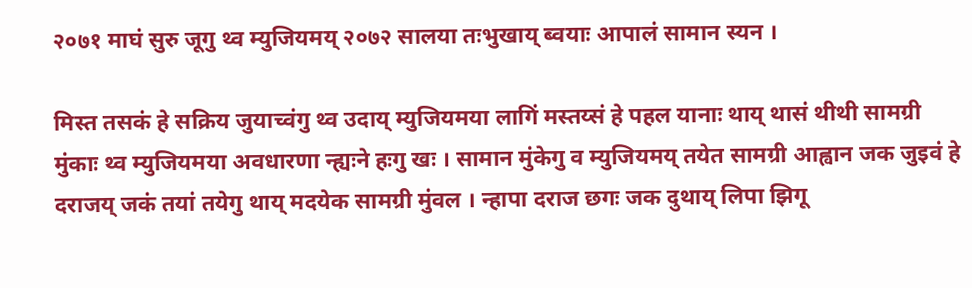२०७१ माघं सुरु जूगु थ्व म्युजियमय् २०७२ सालया तःभुखाय् ब्वयाः आपालं सामान स्यन ।

मिस्त तसकं हे सक्रिय जुयाच्वंगु थ्व उदाय् म्युजियमया लागिं मस्तय्सं हे पहल यानाः थाय् थासं थीथी सामग्री मुंकाः थ्व म्युजियमया अवधारणा न्ह्यःने हःगु खः । सामान मुंकेगु व म्युजियमय् तयेत सामग्री आह्वान जक जुइवं हे दराजय् जकं तयां तयेगु थाय् मदयेक सामग्री मुंवल । न्हापा दराज छगः जक दुथाय् लिपा झिगू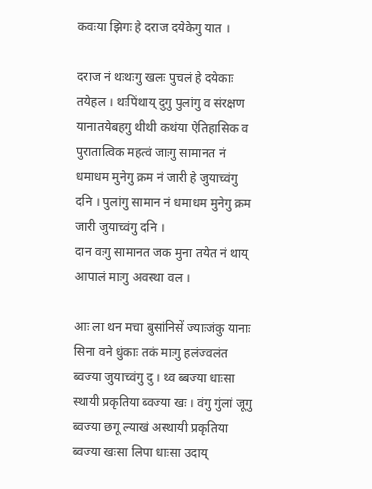कवःया झिगः हे दराज दयेकेगु यात ।

दराज नं थःथःगु खलः पुचलं हे दयेकाः तयेहल । थःपिंथाय् दुगु पुलांगु व संरक्षण यानातयेबहगु थीथी कथंया ऐतिहासिक व पुरातात्विक महत्वं जाःगु सामानत नं धमाधम मुनेगु क्रम नं जारी हे जुयाच्वंगु दनि । पुलांगु सामान नं धमाधम मुनेगु क्रम जारी जुयाच्वंगु दनि ।
दान वःगु सामानत जक मुना तयेत नं थाय् आपालं माःगु अवस्था वल ।

आः ला थन मचा बुसांनिसें ज्याःजंकु यानाः सिना वने धुंकाः तकं माःगु हलंज्वलंत ब्वज्या जुयाच्वंगु दु । थ्व ब्बज्या धाःसा स्थायी प्रकृतिया ब्वज्या खः । वंगु गुंलां जूगु ब्वज्या छगू ल्याखं अस्थायी प्रकृतिया ब्वज्या खःसा लिपा धाःसा उदाय्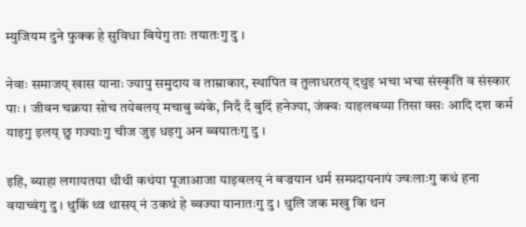म्युजियम दुने फुक्क हे सुविधा बियेगु ताः तयातःगु दु ।

नेवाः समाजय् खास यानाः ज्यापु समुदाय व ताम्राकार, स्थापित व तुलाधरतय् दथुइ भचा भचा संस्कृति व संस्कार पाः । जीवन चक्रया सोच तयेबलय् मचाबु ब्यंके, निदँ दँ बुदिं हनेज्या, जंक्वः याइलबय्या तिसा वसः आदि दश कर्म याइगु इलय् छु गज्याःगु चीज जुइ धइगु अन ब्वयातःगु दु ।

इहि, ब्याहा लगायतया थीथी कथंया पूजाआजा याइबलय् नं बज्रयान धर्म सम्प्रदायनापं ज्वःलाःगु कथं हना वयाच्वंगु दु । थुकिं थ्व थासय् नं उकथं हे ब्वज्या यानातःगु दु । थुलि जक मखु कि थन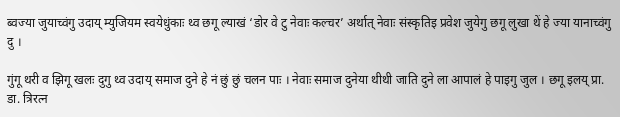ब्वज्या जुयाच्वंगु उदाय् म्युजियम स्वयेधुंकाः थ्व छगू ल्याखं ‘डोर वे टु नेवाः कल्चर’ अर्थात् नेवाः संस्कृतिइ प्रवेश जुयेगु छगू लुखा थें हे ज्या यानाच्वंगु दु ।

गुंगू थरी व झिगू खलः दुगु थ्व उदाय् समाज दुने हे नं छुं छुं चलन पाः । नेवाः समाज दुनेया थीथी जाति दुने ला आपालं हे पाइगु जुल । छगू इलय् प्रा. डा. त्रिरत्न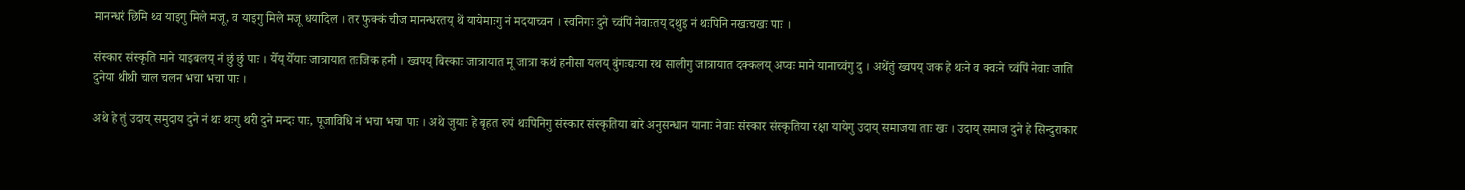मानन्धरं छिमि थ्व याइगु मिले मजू, व याइगु मिले मजू धयादिल । तर फुक्कं चीज मानन्धरतय् थें यायेमाःगु नं मदयाच्वन । स्वनिगः दुने च्वंपिं नेवाःतय् दथुइ नं थःपिनि नखःचखः पाः ।

संस्कार संस्कृति माने याइबलय् नं छुं छुं पाः । येँय् येँयाः जात्रायात तःजिक हनी । ख्वपय् बिस्काः जात्रायात मू जात्रा कथं हनीसा यलय् बुंगःद्यःया रथ सालीगु जात्रायात दक्कलय् अप्वः माने यानाच्वंगु दु । अथेंतुं ख्वपय् जक हे थःने व क्वःने च्वंपिं नेवाः जाति दुनेया थीथी चाल चलन भचा भचा पाः ।

अथे हे तुं उदाय् समुदाय दुने नं थः थःगु थरी दुने मन्दः पाः, पूजाविधि नं भचा भचा पाः । अथे जुयाः हे बृहत रुपं थःपिनिगु संस्कार संस्कृतिया बारे अनुसन्धान यानाः नेवाः संस्कार संस्कृतिया रक्षा यायेगु उदाय् समाजया ताः खः । उदाय् समाज दुने हे सिन्दुराकार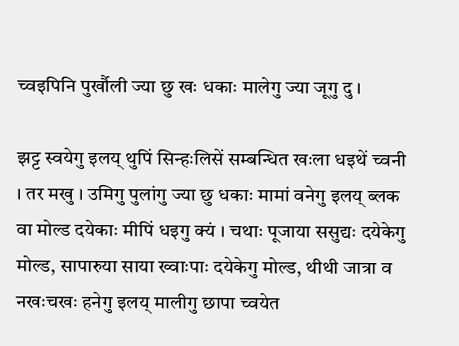च्वइपिनि पुर्खौली ज्या छु खः धकाः मालेगु ज्या जूगु दु ।

झट्ट स्वयेगु इलय् थुपिं सिन्हःलिसें सम्बन्धित खःला धइथें च्वनी । तर मखु । उमिगु पुलांगु ज्या छु धकाः मामां वनेगु इलय् ब्लक वा मोल्ड दयेकाः मीपिं धइगु क्यं । चथाः पूजाया ससुद्यः दयेकेगु मोल्ड, सापारुया साया ख्वाःपाः दयेकेगु मोल्ड, थीथी जात्रा व नखःचखः हनेगु इलय् मालीगु छापा च्वयेत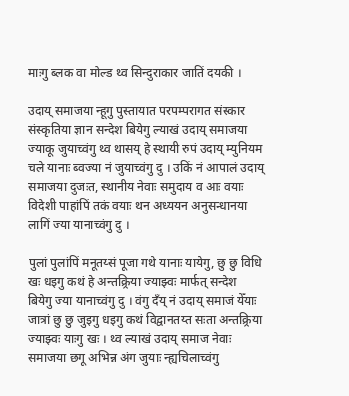माःगु ब्लक वा मोल्ड थ्व सिन्दुराकार जातिं दयकी ।

उदाय् समाजया न्हूगु पुस्तायात परपम्परागत संस्कार संस्कृतिया ज्ञान सन्देश बियेगु ल्याखं उदाय् समाजया ज्याकू जुयाच्वंगु थ्व थासय् हे स्थायी रुपं उदाय् म्युनियम चले यानाः ब्वज्या नं जुयाच्वंगु दु । उकिं नं आपालं उदाय् समाजया दुजःत, स्थानीय नेवाः समुदाय व आः वयाः विदेशी पाहांपिं तकं वयाः थन अध्ययन अनुसन्धानया लागिं ज्या यानाच्वंगु दु ।

पुलां पुलांपिं मनूतय्सं पूजा गथे यानाः यायेगु, छु छु विधि खः धइगु कथं हे अन्तक्र्रिया ज्याझ्वः मार्फत् सन्देश बियेगु ज्या यानाच्वंगु दु । वंगु दँय् नं उदाय् समाजं येँयाः जात्रां छु छु जुइगु धइगु कथं विद्वानतय्त सःता अन्तक्र्रिया ज्याझ्वः याःगु खः । थ्व ल्याखं उदाय् समाज नेवाः समाजया छगू अभिन्न अंग जुयाः न्ह्यचिलाच्वंगु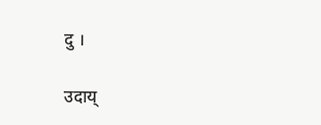दु ।

उदाय्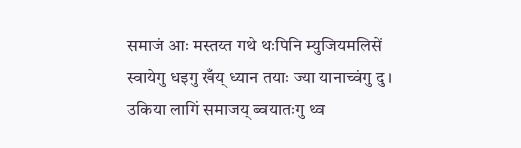समाजं आः मस्तय्त गथे थःपिनि म्युजियमलिसें स्वायेगु धइगु खँय् ध्यान तयाः ज्या यानाच्वंगु दु । उकिया लागिं समाजय् ब्वयातःगु थ्व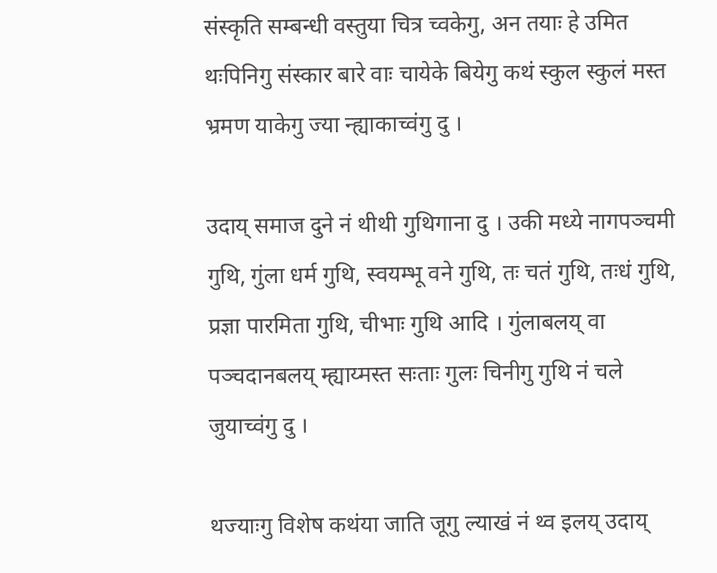संस्कृति सम्बन्धी वस्तुया चित्र च्वकेगु, अन तयाः हे उमित थःपिनिगु संस्कार बारे वाः चायेके बियेगु कथं स्कुल स्कुलं मस्त भ्रमण याकेगु ज्या न्ह्याकाच्वंगु दु ।

उदाय् समाज दुने नं थीथी गुथिगाना दु । उकी मध्ये नागपञ्चमी गुथि, गुंला धर्म गुथि, स्वयम्भू वने गुथि, तः चतं गुथि, तःधं गुथि, प्रज्ञा पारमिता गुथि, चीभाः गुथि आदि । गुंलाबलय् वा पञ्चदानबलय् म्ह्याय्मस्त सःताः गुलः चिनीगु गुथि नं चले जुयाच्वंगु दु ।

थज्याःगु विशेष कथंया जाति जूगु ल्याखं नं थ्व इलय् उदाय्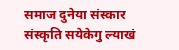समाज दुनेया संस्कार संस्कृति सयेकेगु ल्याखं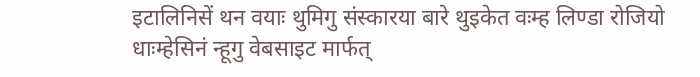इटालिनिसें थन वयाः थुमिगु संस्कारया बारे थुइकेत वःम्ह लिण्डा रोजियो धाःम्हेसिनं न्हूगु वेबसाइट मार्फत्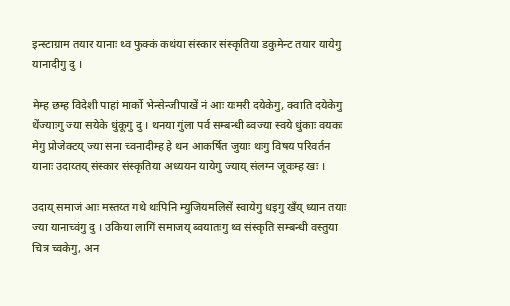इन्स्टाग्राम तयार यानाः थ्व फुक्कं कथंया संस्कार संस्कृतिया डकुमेन्ट तयार यायेगु यानादीगु दु ।

मेम्ह छम्ह विदेशी पाहां मार्को भेन्सेन्जीपाखें नं आः यःमरी दयेकेगु, क्वाति दयेकेगु थेंज्याःगु ज्या सयेके धुंकूगु दु । थनया गुंला पर्व सम्बन्धी ब्वज्या स्वये धुंकाः वयकः मेगु प्रोजेक्टय् ज्या सना च्वनादीम्ह हे थन आकर्षित जुयाः थःगु विषय परिवर्तन यानाः उदाय्तय् संस्कार संस्कृतिया अध्ययन यायेगु ज्याय् संलग्न जूवःम्ह खः ।

उदाय् समाजं आः मस्तय्त गथे थःपिनि म्युजियमलिसें स्वायेगु धइगु खँय् ध्यान तयाः ज्या यानाच्वंगु दु । उकिया लागिं समाजय् ब्वयातःगु थ्व संस्कृति सम्बन्धी वस्तुया चित्र च्वकेगु, अन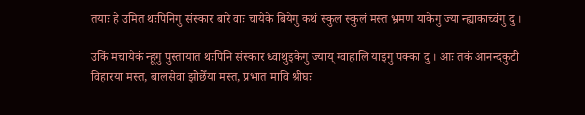तयाः हे उमित थःपिनिगु संस्कार बारे वाः चायेके बियेगु कथं स्कुल स्कुलं मस्त भ्रमण याकेगु ज्या न्ह्याकाच्वंगु दु ।

उकिं मचायेकं न्हूगु पुस्तायात थःपिनि संस्कार ध्वाथुइकेगु ज्याय् ग्वाहालि याइगु पक्का दु । आः तकं आनन्दकुटी विहारया मस्त, बालसेवा झोछेँया मस्त, प्रभात मावि श्रीघः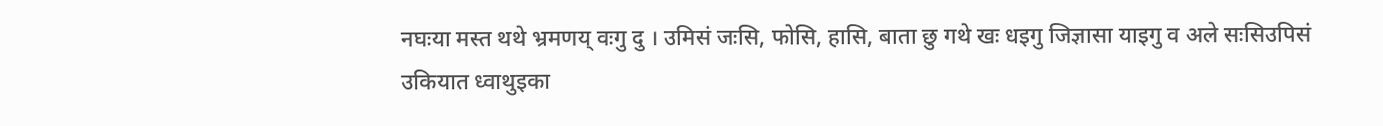नघःया मस्त थथे भ्रमणय् वःगु दु । उमिसं जःसि, फोसि, हासि, बाता छु गथे खः धइगु जिज्ञासा याइगु व अले सःसिउपिसं उकियात ध्वाथुइका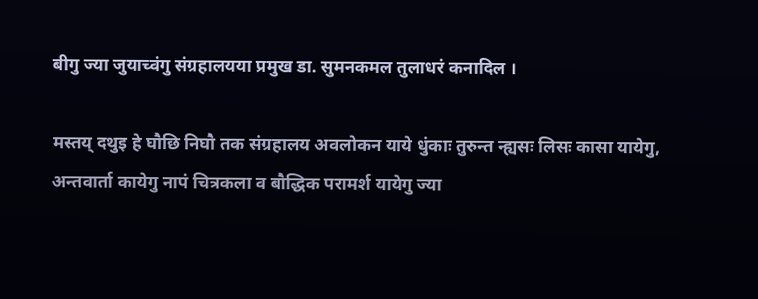बीगु ज्या जुयाच्वंगु संग्रहालयया प्रमुख डा. सुमनकमल तुलाधरं कनादिल ।

मस्तय् दथुइ हे घौछि निघौ तक संग्रहालय अवलोकन याये धुंकाः तुरुन्त न्ह्यसः लिसः कासा यायेगु, अन्तवार्ता कायेगु नापं चित्रकला व बौद्धिक परामर्श यायेगु ज्या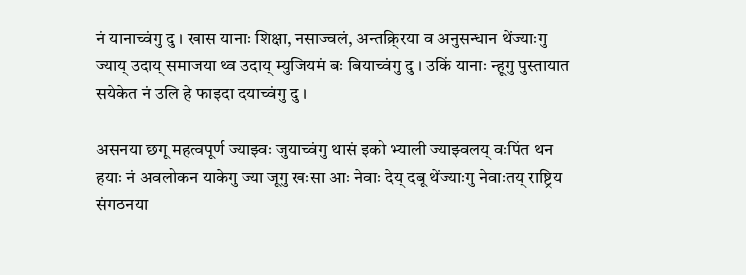नं यानाच्वंगु दु । खास यानाः शिक्षा, नसाज्वलं, अन्तक्र्रिया व अनुसन्धान थेंज्याःगु ज्याय् उदाय् समाजया थ्व उदाय् म्युजियमं बः बियाच्वंगु दु । उकिं यानाः न्हूगु पुस्तायात सयेकेत नं उलि हे फाइदा दयाच्वंगु दु ।

असनया छगू महत्वपूर्ण ज्याझ्वः जुयाच्वंगु थासं इको भ्याली ज्याझ्वलय् वःपिंत थन हयाः नं अवलोकन याकेगु ज्या जूगु खःसा आः नेवाः देय् दबू थेंज्याःगु नेवाःतय् राष्ट्रिय संगठनया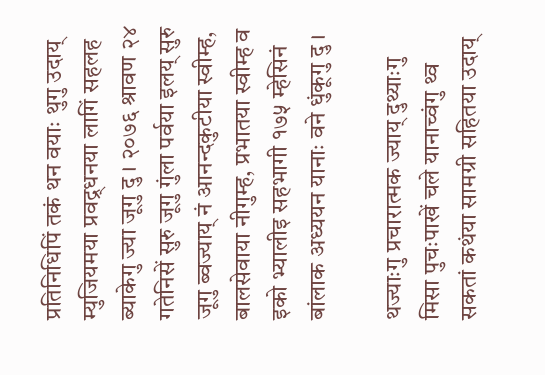प्रतिनिधिपिं तकं थन वयाः थुगु उदाय् म्युजियमया प्रवद्र्धनया लागिं सहलह ब्याकेगु ज्या जूगु दु । २०७६ श्रावण २४ गतेनिसें सुरु जूगु गुंला पर्वया इलय् सुरु जूगु ब्वज्याय् नं आनन्दकुटीया स्वीम्ह, बालसेवाया नीगुम्ह, प्रभातया स्वीम्ह व इको भ्यालीइ सहभागी १७५ म्हेसिनं बांलाक अध्ययन यानाः वने धुंकूगु दु ।

थज्याःगु प्रचारात्मक ज्याय् दुथ्याःगु मिसा पुचःपाखें चले यानाच्वंगु थ्व सकतां कथंया सामग्री सहितया उदाय्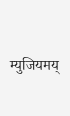म्युजियमय्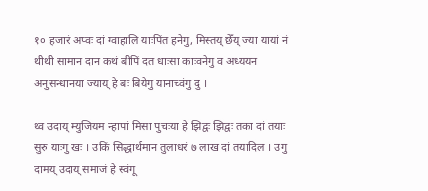१० हजारं अप्वः दां ग्वाहालि याःपिंत हनेगु, मिस्तय् छेँय् ज्या यायां नं थीथी सामान दान कथं बीपिं दत धाःसा काःवनेगु व अध्ययन अनुसन्धानया ज्याय् हे बः बियेगु यानाच्वंगु दु ।

थ्व उदाय् म्युजियम न्हापां मिसा पुचःया हे झिद्वः झिद्वः तका दां तयाः सुरु याःगु खः । उकिं सिद्धार्थमान तुलाधरं ७ लाख दां तयादिल । उगु दामय् उदाय् समाजं हे स्वंगू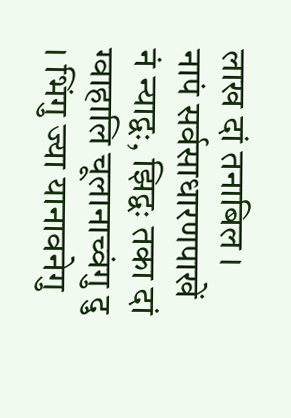लाख दां तनाबिल । नापं सर्वसाधारणपाखें नं न्याद्वः, झिद्वः तका दां ग्वाहालि चूलानाच्वंगु दु । भिंगु ज्या यानावनेगु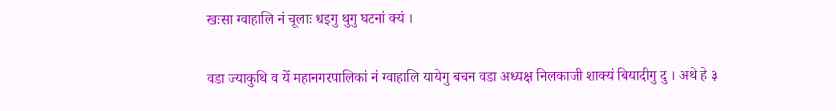खःसा ग्वाहालि नं चूलाः धइगु थुगु घटनां क्यं ।

वडा ज्याकुथि व येँ महानगरपालिकां नं ग्वाहालि यायेगु बचन वडा अध्यक्ष निलकाजी शाक्यं बियादीगु दु । अथे हे ३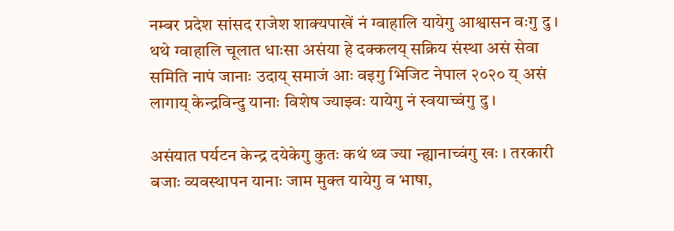नम्बर प्रदेश सांसद राजेश शाक्यपाखें नं ग्वाहालि यायेगु आश्वासन वःगु दु । थथे ग्वाहालि चूलात धाःसा असंया हे दक्कलय् सक्रिय संस्था असं सेवा समिति नापं जानाः उदाय् समाजं आः वइगु भिजिट नेपाल २०२० य् असं लागाय् केन्द्रविन्दु यानाः विशेष ज्याझ्वः यायेगु नं स्वयाच्वंगु दु ।

असंयात पर्यटन केन्द्र दयेकेगु कुतः कथं थ्व ज्या न्ह्यानाच्वंगु खः । तरकारी बजाः व्यवस्थापन यानाः जाम मुक्त यायेगु व भाषा,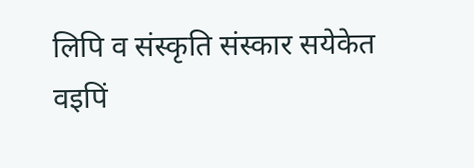लिपि व संस्कृति संस्कार सयेकेत वइपिं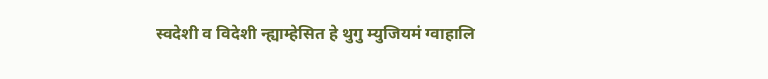स्वदेशी व विदेशी न्ह्याम्हेसित हे थुगु म्युजियमं ग्वाहालि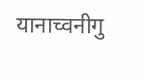यानाच्वनीगु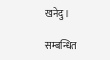खनेदु ।

सम्बन्धित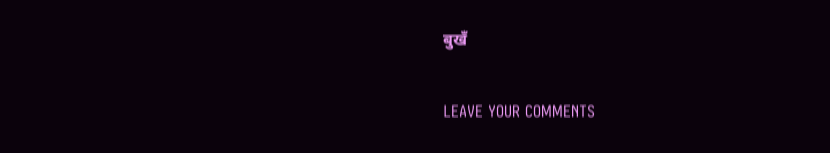बुखँ

LEAVE YOUR COMMENTS